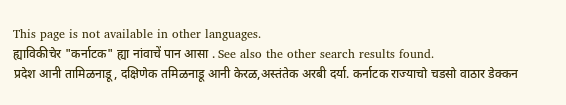This page is not available in other languages.
ह्याविकीचेर "कर्नाटक" ह्या नांवाचें पान आसा . See also the other search results found.
प्रदेश आनी तामिळनाडू, दक्षिणेक तमिळनाडू आनी केरळ,अस्तंतेक अरबी दर्या. कर्नाटक राज्याचो चडसो वाठार डेक्कन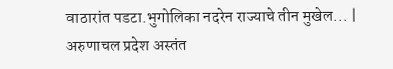वाठारांत पडटा.भुगोलिका नदरेन राज्याचे तीन मुखेल... |
अरुणाचल प्रदेश अस्तंत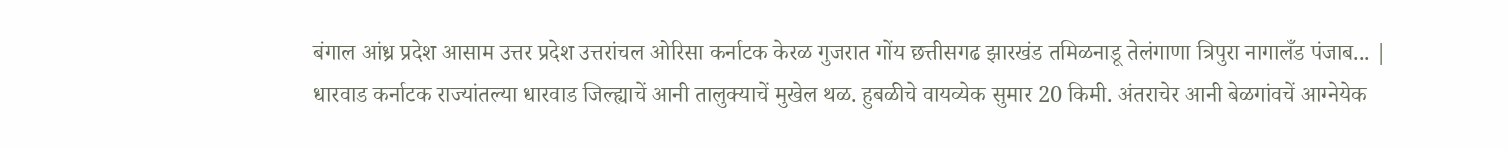बंगाल आंध्र प्रदेश आसाम उत्तर प्रदेश उत्तरांचल ओरिसा कर्नाटक केरळ गुजरात गोंय छत्तीसगढ झारखंड तमिळनाडू तेलंगाणा त्रिपुरा नागालँड पंजाब... |
धारवाड कर्नाटक राज्यांतल्या धारवाड जिल्ह्याचें आनी तालुक्याचें मुखेल थळ. हुबळीचे वायव्येक सुमार 20 किमी. अंतराचेर आनी बेळगांवचें आग्नेयेक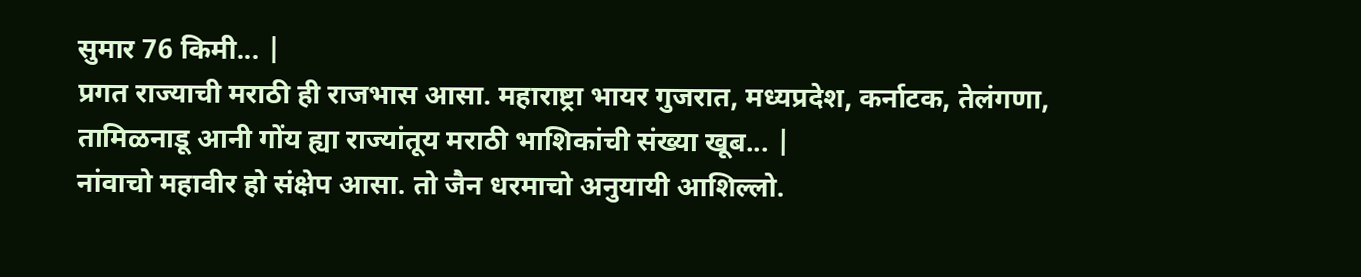सुमार 76 किमी... |
प्रगत राज्याची मराठी ही राजभास आसा. महाराष्ट्रा भायर गुजरात, मध्यप्रदेश, कर्नाटक, तेलंगणा, तामिळनाडू आनी गोंय ह्या राज्यांतूय मराठी भाशिकांची संख्या खूब... |
नांवाचो महावीर हो संक्षेप आसा. तो जैन धरमाचो अनुयायी आशिल्लो.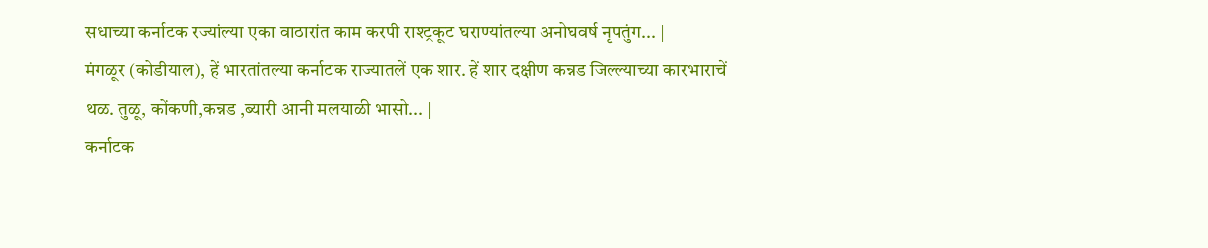सधाच्या कर्नाटक रज्यांल्या एका वाठारांत काम करपी राश्ट्रकूट घराण्यांतल्या अनोघवर्ष नृपतुंग... |
मंगळूर (कोडीयाल), हें भारतांतल्या कर्नाटक राज्यातलें एक शार. हें शार दक्षीण कन्नड जिल्ल्याच्या कारभाराचें थळ. तुळू, कोंकणी,कन्नड ,ब्यारी आनी मलयाळी भासो... |
कर्नाटक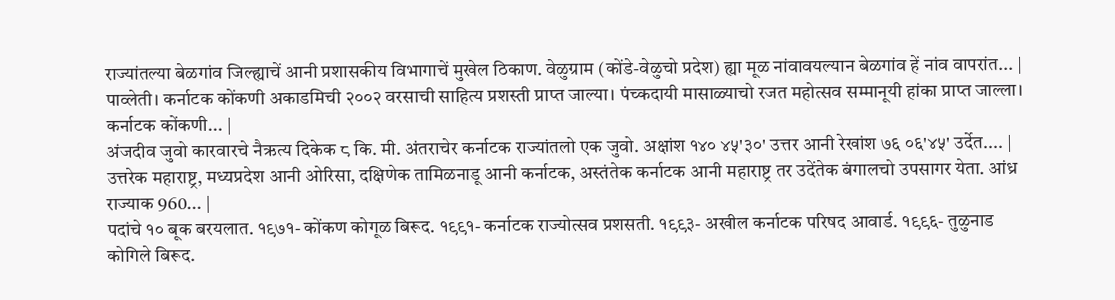राज्यांतल्या बेळगांव जिल्ह्याचें आनी प्रशासकीय विभागाचें मुखेल ठिकाण. वेळुग्राम (कोंडे-वेळुचो प्रदेश) ह्या मूळ नांवावयल्यान बेळगांव हें नांव वापरांत... |
पाव्लेती। कर्नाटक कोंकणी अकाडमिची २००२ वरसाची साहित्य प्रशस्ती प्राप्त जाल्या। पंच्कदायी मासाळ्याचो रजत महोत्सव सम्मानूयी हांका प्राप्त जाल्ला। कर्नाटक कोंकणी... |
अंजदीव जुवो कारवारचे नैऋत्य दिकेक ८ कि. मी. अंतराचेर कर्नाटक राज्यांतलो एक जुवो. अक्षांश १४० ४५'३०' उत्तर आनी रेखांश ७६ ०६'४५' उर्देत.... |
उत्तरेक महाराष्ट्र, मध्यप्रदेश आनी ओरिसा, दक्षिणेक तामिळनाडू आनी कर्नाटक, अस्तंतेक कर्नाटक आनी महाराष्ट्र तर उदेंतेक बंगालचो उपसागर येता. आंध्र राज्याक 960... |
पदांचे १० बूक बरयलात. १९७१- कोंकण कोगूळ बिरूद. १९९१- कर्नाटक राज्योत्सव प्रशसती. १९९३- अखील कर्नाटक परिषद आवार्ड. १९९६- तुळुनाड कोगिले बिरूद.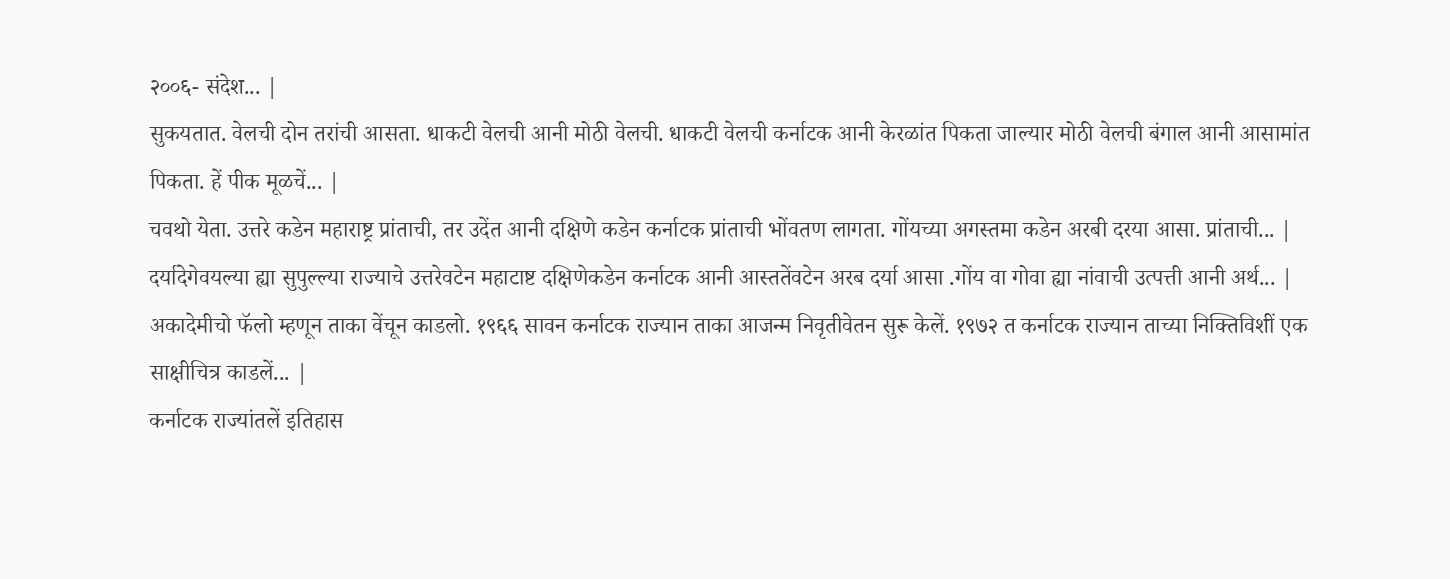२००६- संदेश... |
सुकयतात. वेलची दोन तरांची आसता. धाकटी वेलची आनी मोठी वेलची. धाकटी वेलची कर्नाटक आनी केरळांत पिकता जाल्यार मोठी वेलची बंगाल आनी आसामांत पिकता. हें पीक मूळचें... |
चवथो येता. उत्तरे कडेन महाराष्ट्र प्रांताची, तर उदेंत आनी दक्षिणे कडेन कर्नाटक प्रांताची भोंवतण लागता. गोंयच्या अगस्तमा कडेन अरबी दरया आसा. प्रांताची... |
दर्यादेगेवयल्या ह्या सुपुल्ल्या राज्याचे उत्तरेवटेन महाटाष्ट दक्षिणेकडेन कर्नाटक आनी आस्ततेंवटेन अरब दर्या आसा .गोंय वा गोवा ह्या नांवाची उत्पत्ती आनी अर्थ... |
अकादेमीचो फॅलो म्हणून ताका वेंचून काडलो. १९६६ सावन कर्नाटक राज्यान ताका आजन्म निवृतीवेतन सुरू केलें. १९७२ त कर्नाटक राज्यान ताच्या निक्तिविशीं एक साक्षीचित्र काडलें... |
कर्नाटक राज्यांतलें इतिहास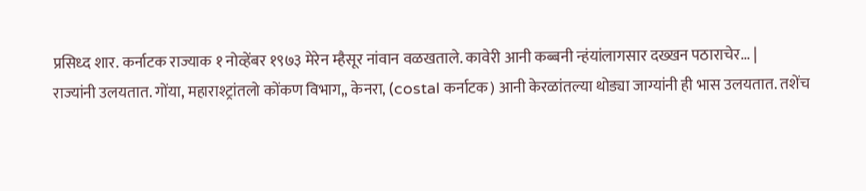प्रसिध्द शार. कर्नाटक राज्याक १ नोव्हेंबर १९७३ मेरेन म्हैसूर नांवान वळखताले. कावेरी आनी कब्बनी न्हंयांलागसार दख्खन पठाराचेर... |
राज्यांनी उलयतात. गोंया, महाराश्ट्रांतलो कोंकण विभाग,, केनरा, (costal कर्नाटक) आनी केरळांतल्या थोड्या जाग्यांनी ही भास उलयतात. तशेंच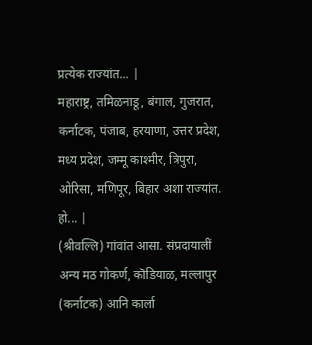प्रत्येक राज्यांत... |
महाराष्ट्र, तमिळनाडू, बंगाल, गुजरात, कर्नाटक, पंजाब, हरयाणा, उत्तर प्रदेश, मध्य प्रदेश, जम्मू काश्मीर, त्रिपुरा, ओरिसा, मणिपूर, बिहार अशा राज्यांत. हो... |
(श्रीवल्लि) गांवांत आसा. संप्रदायालीं अन्य मठ गोकर्ण, कॊडियाळ, मल्लापुर (कर्नाटक) आनि कार्ला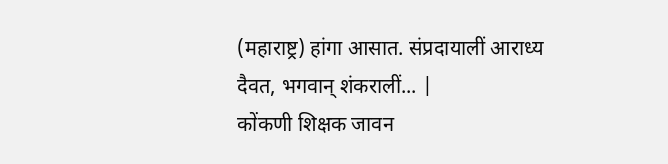(महाराष्ट्र) हांगा आसात. संप्रदायालीं आराध्य दैवत, भगवान् शंकरालीं... |
कोंकणी शिक्षक जावन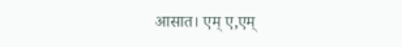आसात। एम् ए,एम्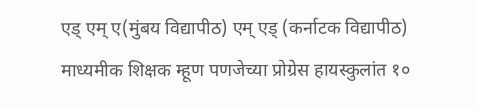एड् एम् ए(मुंबय विद्यापीठ) एम् एड् (कर्नाटक विद्यापीठ) माध्यमीक शिक्षक म्हूण पणजेच्या प्रोग्रेस हायस्कुलांत १०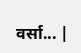वर्सा... |